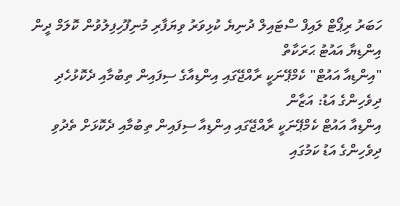ހަބަރު ރިޕޯޓް ލައިފް ސްޓައިލް ދުނިޔެ ކުޅިވަރު ވިޔަފާރި މުނިފޫހިފިލުވުން ކޮލަމް ދީން
އިންޑިޔާ އައުޓު ޙަރަކާތް
"އިންޑިއާ އައުޓް" ކެމްޕޭނަކީ ރާއްޖޭގައި އިންޑިއާގެ ސިފައިން ތިބުމާއި ދެކޮޅުހެދި ދިވެހިންގެ އަޑު: އަޒާން
އިންޑިއާ އައުޓް ކެމްޕޭނަކީ ރާއްޖޭގައި އިންޑިއާ ސިފައިން ތިބުމާއި ދެކޮޅަށް ތެދުވި ދިވެހިންގެ އަޑު ކަމުގައި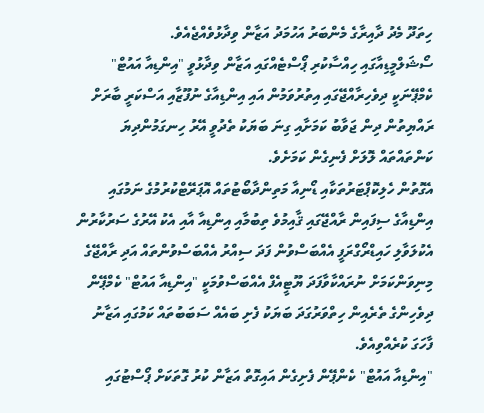ހިތަދޫ މެދު ދާއިރާގެ މެންބަރު އަހުމަދު އަޒާން ވިދާޅުވެއްޖެއެވެ.
ސޯޝަލްމީޑިއާގައި ހިއްސާކުރި ޕޯސްޓެއްގައި އަޒާން ވިދާޅުވީ "އިންޑިއާ އައުޓް" ކެމްޕޭނަކީ ދިވެހިރާއްޖޭގައި އިތުރުވަމުން އައި އިންޑިއާގެ ނުފޫޒާއި އަސްކަރީ ބާރަށް ރައްޔިތުން ދިން ޖަވާބު ކަމަށާއި ގިނަ ބަޔަކު ތެދުވީ އޭރު ހިނގަމުންދިޔަ ކަންތައްތައް ލޮލަށް ފެނިގެން ކަމަށެވެ.
އެގޮތުން ހެލިކޮޕްޓަރުތަކާއި ޑޯނިއާ މަތިންދާބޯޓުތައް އޮޕަރޭޓްކުރުމުގެ ނަމުގައި އިންޑިއާގެ ސިފައިން ރާއްޖޭގައި ޤާއިމުވެ ތިބުމާއި އިންޑިއާ އާއި އެކު އޭރުގެ ސަރުކާރުން އެކުލަވާލި ހައިޑްރޯގްރަފީ އެއްބަސްވުން ފަދަ ސިއްރު އެއްބަސްވުންތައް އަދި ރާއްޖޭގެ މިނިވަންކަމަށް ނުރައްކާވާފަދަ ޔޫޓީއެފް އެއްބަސްވުމަކީ "އިންޑިއާ އައުޓް" ކެމްޕޭން ދިވެހިންގެ ތެރެއިން ހިތްވަރުގަދަ ބަޔަކު ފެށި ބައެއް ސަބަބުތައް ކަމުގައި އަޒާނު ފާހަގަ ކުރެއްވިއެވެ.
"އިންޑިއާ އައުޓް" ކެންޕޭން ފެށިގެން އައިގޮތް އަޒާން ކުރު ގޮތަކަށް ޕޯސްޓުގައި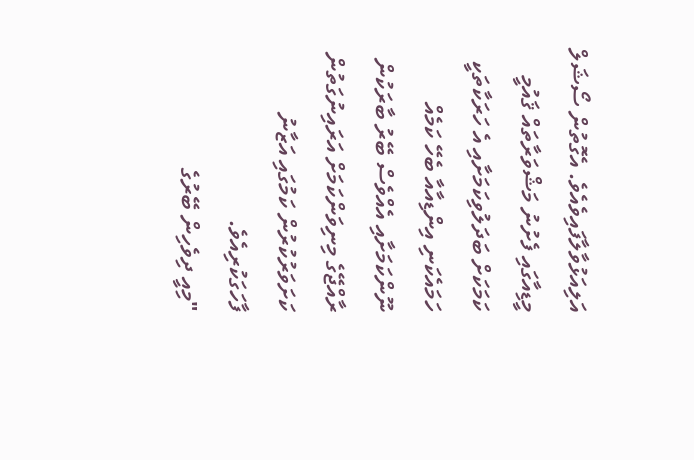އަލިއަޅުވާލާފައިވެއެވެ. އެގޮތުން ސޯޝަލް މީޑިއާގައި ފެށުނު މަޝްވަރާތައް ޤައުމީ ކަމަކަށް ބަދަލުވިކަމަށާއި އެ ހަރަކާތަކީ ހަމައެކަނި އިންޑިއާއާ ބެހޭ ކަމެއް ނޫންކަމަށާއި އެއްވެސް ބޭރު ބާރަކުން ރާއްޖޭގެ މިނިވަންކަމަށް އަރައިނުގަތުން ކަށަވަރުކުރުން ކަމުގައި އަޒާނު ފާހަގަކުރިއެވެ.
"މިއީ ދިވެހިން ބޭރުގެ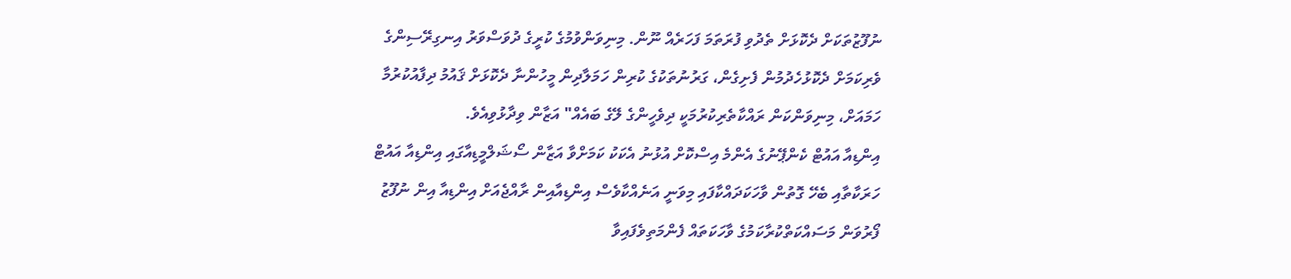ނުފޫޒުތަކަށް ދެކޮޅަށް ތެދުވި ފުރަތަމަ ފަހަރެއް ނޫން. މިނިވަންވުމުގެ ކުރީގެ ދުވަސްވަރު އިނގިރޭސިންގެ ވެރިކަމަށް ދެކޮޅުހެދުމުން ފެށިގެން، ގަރުނުތަކުގެ ކުރިން ހަމަލާދިން މީހުންނާ ދެކޮޅަށް ޤައުމު ދިފާއުކުރުމާ ހަމައަށް، މިނިވަންކަން ރައްކާތެރިކުރުމަކީ ދިވެހީންގެ ލޭގެ ބައެއް" އަޒާން ވިދާޅުވިއެވެ.
އިންޑިއާ އައުޓް ކެންޕޭނުގެ އެންމެ އިސްކޮށް އުޅުނު އެކަކު ކަމަށްވާ އަޒާން ސޯޝަލްމީޑިއާގައި އިންޑިއާ އައުޓް ހަރަކާތާއި ބެހޭ ގޮތުން ވާހަކަދައްކާފައި މިވަނީ އަނެއްކާވެސް އިންޑިއާއިން ރާއްޖެއަށް އިންޑިއާ އިން ނުފޫޒު ފޯރުވަން މަސައްކަތްކުރާކަމުގެ ވާހަކަތައް ފެންމަތިވެފައިވާ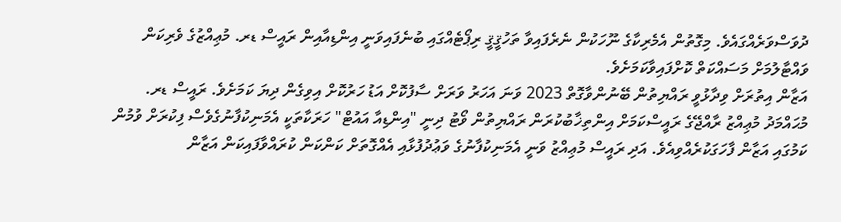ދުވަސްވަރެއްގައެވެ. މިގޮތުން އެމެރިކާގެ ނޫހަކުން ނެރެފައިވާ ތަހުޤީޤީ ރިޕޯޓެއްގައި ބުނެފައިވަނީ އިންޑިއާއިން ރައީސް ޑރ. މުޢިއްޒުގެ ވެރިކަން ވައްޓާލުމަށް މަސައްކަތް ކޮށްފައިވާކަމަށެވެ.
އަޒާން އިތުރަށް ވިދާޅުވީ ރައްޔިތުން ބޭނުންވާގޮތް 2023 ވަނަ އަހަރު ވަރަށް ސާފުކޮށް އަޑު ހަރުކޮށް އިވިގެން ދިޔަ ކަމަށެވެ. ރައީސް ޑރ. މުޙައްމަދު މުޢިއްޒު ރާއްޖޭގެ ރައީސްކަމަށް އިންތިޚާބުކުރަން ރައްޔިތުން ވޯޓު ދިނީ "އިންޑިއާ އައުޓް" ހަރަކާތަކީ އެމަނިކުފާނުގެވެސް ފިކުރަށް ވުމުން ކަމުގައި އަޒާން ފާހަގަކުރެއްވިއެވެ. އަދި ރައީސް މުޢިއްޒު ވަނީ އެމަނިކުފާނުގެ ވަޢުދުފުޅާއި އެއްގޮތަށް ކަންކަން ކުރައްވާފައިކަން އަޒާން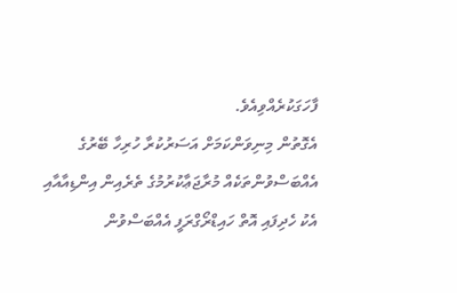ފާހަގަކުރެއްވިއެވެ.
އެގޮތުން މިނިވަންކަމަށް އަސަރުކުރާ ހުރިހާ ބޭރުގެ އެއްބަސްވުންތަކެއް މުރާޖަޢާކުރުމުގެ ތެރެއިން އިންޑިއާއާއި އެކު ހެދިފައި އޮތް ހައިޑްރޯގްރަފީ އެއްބަސްވުން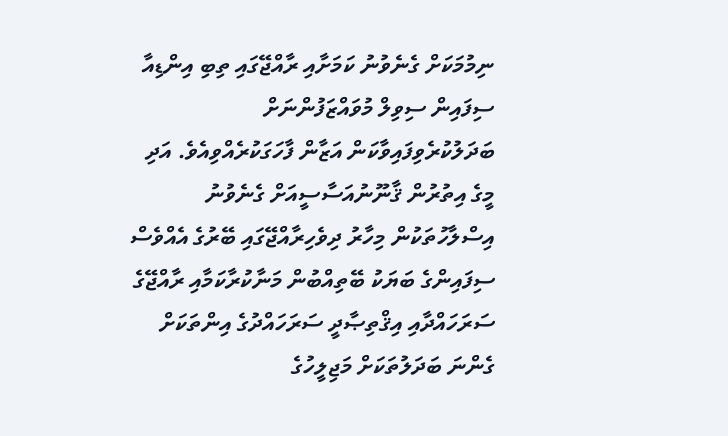ނިމުމަކަށް ގެނެވުނު ކަމަށާއި ރާއްޖޭގައި ތިބި އިންޑިއާ ސިފައިން ސިވިލް މުވައްޒަފުންނަށް ބަދަލުކުރެވިފައިވާކަން އަޒާން ފާހަގަކުރެއްވިއެވެ. އަދި މީގެ އިތުރުން ޤާނޫނުއަސާސީއަށް ގެނެވުނު އިސްލާހުތަކުން މިހާރު ދިވެހިރާއްޖޭގައި ބޭރުގެ އެއްވެސް ސިފައިންގެ ބަޔަކު ބޭތިއްބުން މަނާކުރާކަމާއި ރާއްޖޭގެ ސަރަހައްދާއި އިޤްތިޞާދީ ސަރަހައްދުގެ އިންތަކަށް ގެންނަ ބަދަލުތަކަށް މަޖިލީހުގެ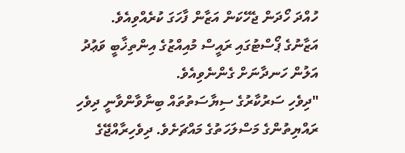ހުއްދަ ހޯދަން ޖެހޭކަން އަޒާން ފާހަގަ ކުރެއްވިއެވެ.
އަޒާނުގެ ޕޯސްޓުގައި ރައީސް މުއިއްޒުގެ އިންތިޚާބީ ވަޢުދު އަލުން ހަނދާނަށް ގެންނެވިއެވެ.
"ދިވެހި ސަރުކާރުގެ ސިޔާސަތުތައް ބިނާވާންވާނީ ދިވެހި ރައްޔިތުންގެ މަސްލަހަތުގެ މައްޗަށެވެ. ދިވެހިރާއްޖޭގެ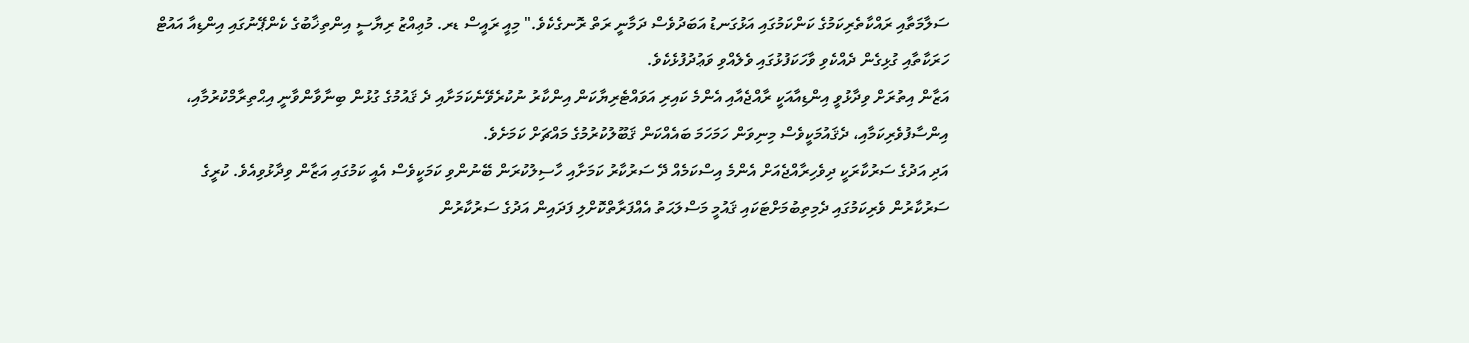ސަލާމަތާއި ރައްކާތެރިކަމުގެ ކަންކަމުގައި އަޅުގަނޑު އަބަދުވެސް ދަމާނީ ރަތް ރޮނގެކެވެ." މިއީ ރައީސް ޑރ. މުޢިއްޒު ރިޔާސީ އިންތިޚާބުގެ ކެންޕޭނުގައި އިންޑިއާ އައުޓް ހަރަކާތާއި ގުޅިގެން ދެއްކެވި ވާހަކަފުޅުގައި ވެލެއްވި ވަޢުދުފުޅެކެވެ.
އަޒާން އިތުރަށް ވިދާޅުވީ އިންޑިއާއަކީ ރާއްޖެއާއި އެންމެ ކައިރި އަވައްޓެރިޔާކަން އިންކާރު ނުކުރެވޭނެކަމަށާއި ދެ ޤައުމުގެ ގުޅުން ބިނާވާންވާނީ އިޙްތިރާމްކުރުމާއި، އިންސާފުވެރިކަމާއި، ދެޤައުމަކީވެސް މިނިވަން ހަމަހަމަ ބައެއްކަން ޤަބޫލުކުރުމުގެ މައްޗަށް ކަމަށެވެ.
އަދި އަދުގެ ސަރުކާރަކީ ދިވެހިރާއްޖެއަށް އެންމެ އިސްކަމެއް ދޭ ސަރުކާރު ކަމަށާއި ހާސިލުކުރަން ބޭނުންވި ކަމަކީވެސް އެއީ ކަމުގައި އަޒާން ވިދާޅުވިއެވެ. ކުރީގެ ސަރުކާރުން ވެރިކަމުގައި ދެމިތިބުމަށްޓަކައި ޤައުމީ މަސްލަޙަތު އެއްފަރާތްކޮށްލި ފަދައިން އަދުގެ ސަރުކާރުން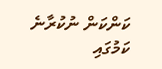ކަންކަން ނުކުރާނެ ކަމުގައި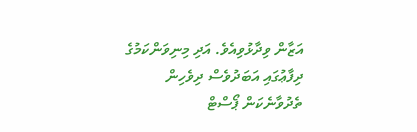އަޒާން ވިދާޅުވިއެވެ. އަދި މިނިވަންކަމުގެ ދިފާޢުގައި އަބަދުވެސް ދިވެހިން ތެދުވާނެކަން ޕޯސްޓް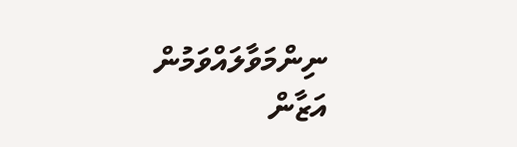ނިންމަވާލައްވަމުން އަޒާން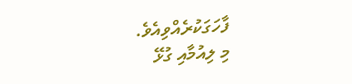ފާހަގަކުރެއްވިއެވެ.
މި ލިއުމާއި ގުޅޭ